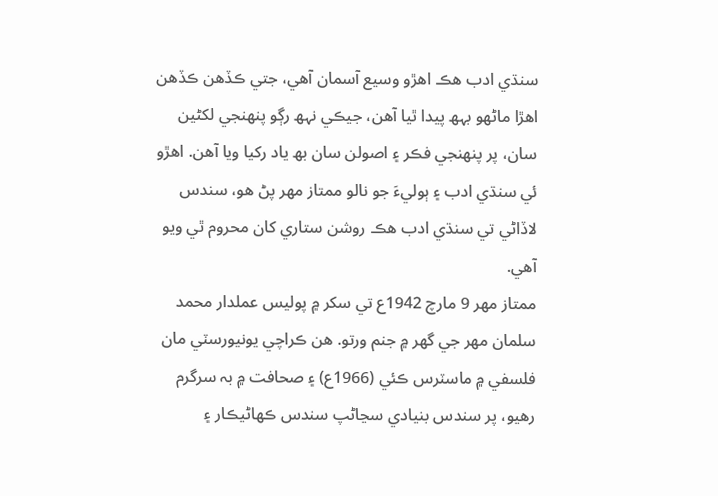سنڌي ادب هڪ اهڙو وسيع آسمان آهي، جتي ڪڏهن ڪڏهن اهڙا ماڻهو بہھ پيدا ٿيا آهن، جيڪي نہھ رڳو پنهنجي لکڻين سان، پر پنهنجي فڪر ۽ اصولن سان بھ ياد رکيا ويا آهن. اهڙو ئي سنڌي ادب ۽ ٻوليءَ جو نالو ممتاز مھر پڻ هو، سندس لاڏاڻي تي سنڌي ادب هڪ روشن ستاري کان محروم ٿي ويو آهي.
ممتاز مھر 9 مارچ 1942ع تي سکر ۾ پوليس عملدار محمد سلمان مھر جي گهر ۾ جنم ورتو. هن ڪراچي يونيورسٽي مان فلسفي ۾ ماسٽرس ڪئي (1966ع) ۽ صحافت ۾ بہ سرگرم رهيو، پر سندس بنيادي سڃاڻپ سندس ڪهاڻيڪار ۽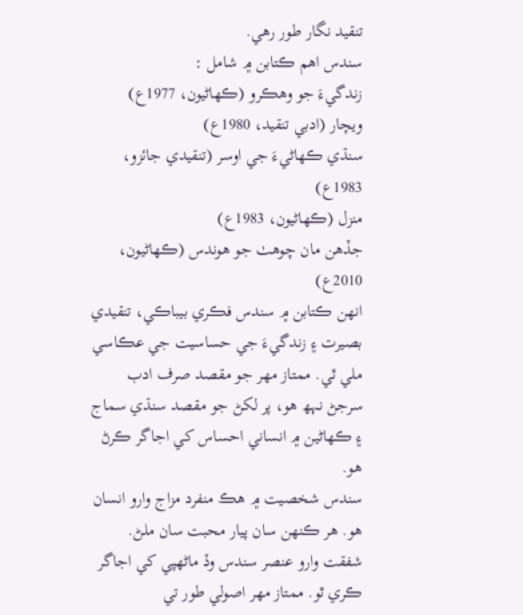تنقيد نگار طور رهي.
سندس اهم ڪتابن ۾ شامل :
زندگيءَ جو وهڪرو (ڪهاڻيون، 1977ع)
ويچار (ادبي تنقيد، 1980ع)
سنڌي ڪهاڻيءَ جي اوسر (تنقيدي جائزو، 1983ع)
منزل (ڪهاڻيون، 1983ع)
جڏهن مان چوهٺ جو هوندس (ڪهاڻيون، 2010ع)
انهن ڪتابن ۾ سندس فڪري بيباڪي، تنقيدي بصيرت ۽ زندگيءَ جي حساسيت جي عڪاسي ملي ٿي. ممتاز مھر جو مقصد صرف ادب سرجڻ نہھ هو، پر لکڻ جو مقصد سنڌي سماج ۽ ڪهاڻين ۾ انساني احساس کي اجاگر ڪرڻ هو.
سندس شخصيت ۾ هڪ منفرد مزاج وارو انسان هو. هر ڪنهن سان پيار محبت سان ملڻ. شفقت وارو عنصر سندس وڏ ماڻهپي کي اجاگر ڪري ٿو. ممتاز مهر اصولي طور تي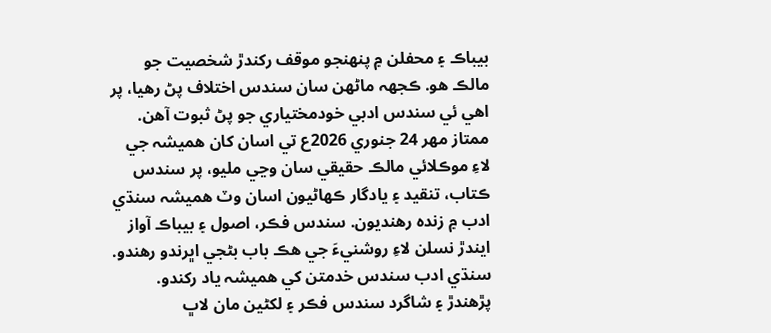بيباڪ ۽ محفلن ۾ پنهنجو موقف رکندڙ شخصيت جو مالڪ هو. ڪجهہ ماڻهن سان سندس اختلاف پڻ رهيا، پر اهي ئي سندس ادبي خودمختياري جو پڻ ثبوت آهن.
ممتاز مھر 24 جنوري 2026ع تي اسان کان هميشہ جي لاءِ موڪلائي مالڪ حقيقي سان وڃي مليو، پر سندس ڪتاب، تنقيد ۽ يادگار ڪهاڻيون اسان وٽ هميشہ سنڌي ادب ۾ زنده رهنديون. سندس فڪر، اصول ۽ بيباڪ آواز ايندڙ نسلن لاءِ روشنيءَ جي هڪ باب بڻجي اڀرندو رهندو.
سنڌي ادب سندس خدمتن کي هميشہ ياد رکندو. پڙهندڙ ۽ شاگرد سندس فڪر ۽ لکڻين مان لاڀ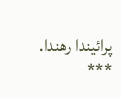پرائيندا رهندا.
***